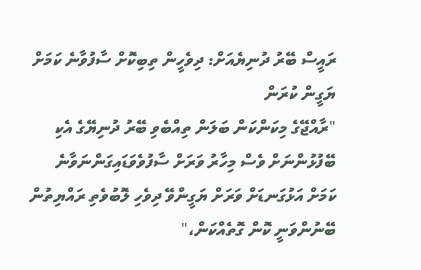ރައީސް ބޭރު ދުނިޔެއަށް: ދިވެހީން ތިބިކޮށް ސާފުވާނެ ކަމަށް ޔަގީން ކުރަން
"ރާއްޖޭގެ މިކަންކަން ބަލަން ތިއްބެވި ބޭރު ދުނިޔޭގެ އެކި ބޭފުޅުންނަށް ވެސް މިހާރު ވަރަށް ސާފުވެވަޑައިގަންނަވާނެ ކަމަށް އަޅުގަނޑަށް ވަރަށް ޔަގީންވޭ ދިވެހި ލޮބުވެތި ރައްޔިތުން ބޭނުންވަނީ ކޮން ގޮތެއްކަން،"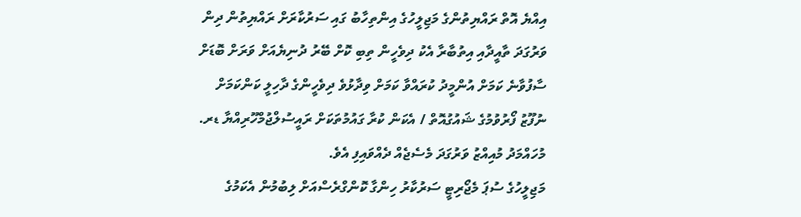އިއްޔެ އޮތް ރައްޔިތުންގެ މަޖިލީހުގެ އިންތިހާބު ގައި ސަރުކާރަށް ރައްޔިތުން ދިން ވަރުގަދަ ތާއީދާއި އިތުބާރާ އެކު ދިވެހީން ތިބި ކޮށް ބޭރު ދުނިޔެއަށް ވަރަށް ބޮޑަށް ސާފުވާނެ ކަމަށް އުންމީދު ކުރައްވާ ކަމަށް ވިދާޅުވެ ދިވެހީންގެ ދާހިލީ ކަންކަމަށް ނުފޫޒު ފޯރުވުމުގެ ޝައުގުއޮތް / އެކަން ކުރާ ގައުމުތަކަށް ރައީސުލްޖުމްހޫރިއްޔާ ޑރ. މުހައްމަދު މުއިއްޒު ވަރުގަދަ މެސެޖެއް ދެއްވައިފި އެވެ.
މަޖިލީހުގެ ސުޕަ މެޖޯރިޓީ ސަރުކާރު ހިންގާ ކޮންގްރެސްއަށް ލިބުމުން އެކަމުގެ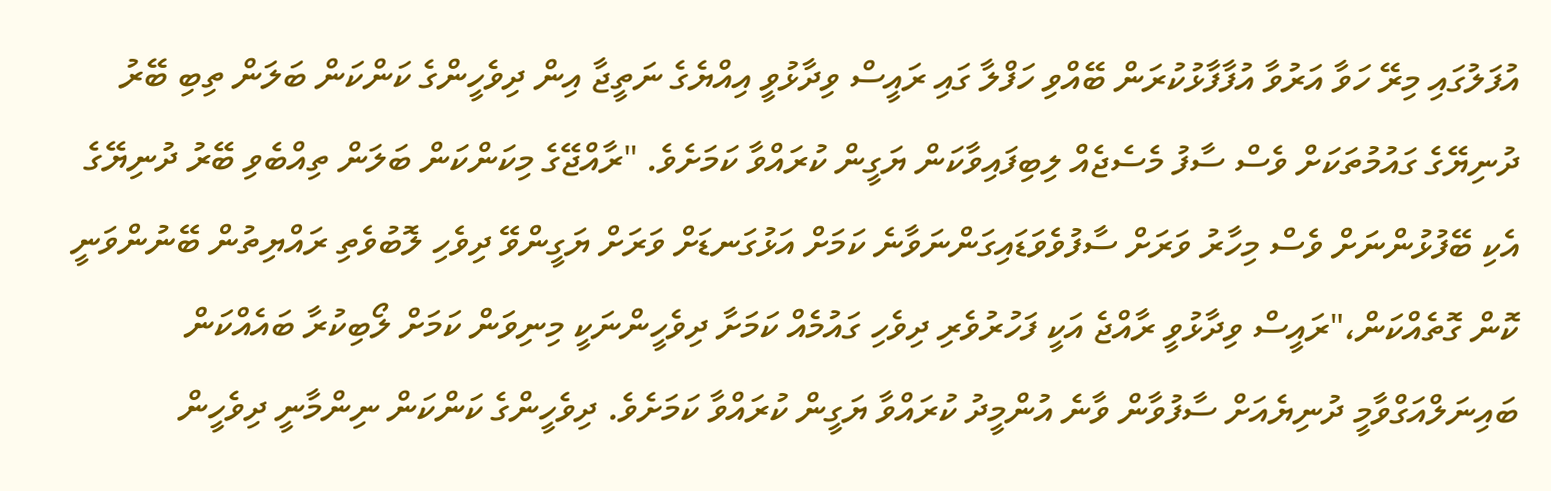އުފަލުގައި މިރޭ ހަވާ އަރުވާ އުފާފާޅުކުރަން ބޭއްވި ހަފްލާ ގައި ރައީސް ވިދާޅުވީ އިއްޔެގެ ނަތީޖާ އިން ދިވެހީންގެ ކަންކަން ބަލަން ތިބި ބޭރު ދުނިޔޭގެ ގައުމުތަކަށް ވެސް ސާފު މެސެޖެއް ލިބިފައިވާކަން ޔަގީން ކުރައްވާ ކަމަށެވެ. "ރާއްޖޭގެ މިކަންކަން ބަލަން ތިއްބެވި ބޭރު ދުނިޔޭގެ އެކި ބޭފުޅުންނަށް ވެސް މިހާރު ވަރަށް ސާފުވެވަޑައިގަންނަވާނެ ކަމަށް އަޅުގަނޑަށް ވަރަށް ޔަގީންވޭ ދިވެހި ލޮބުވެތި ރައްޔިތުން ބޭނުންވަނީ ކޮން ގޮތެއްކަން،"ރައީސް ވިދާޅުވީ ރާއްޖެ އަކީ ފަހުރުވެރި ދިވެހި ގައުމެއް ކަމަށާ ދިވެހީންނަކީ މިނިވަން ކަމަށް ލޯބިކުރާ ބައެއްކަން ބައިނަލްއަގްވާމީ ދުނިޔެއަށް ސާފުވާން ވާނެ އުންމީދު ކުރައްވާ ޔަގީން ކުރައްވާ ކަމަށެވެ. ދިވެހީންގެ ކަންކަން ނިންމާނީ ދިވެހީން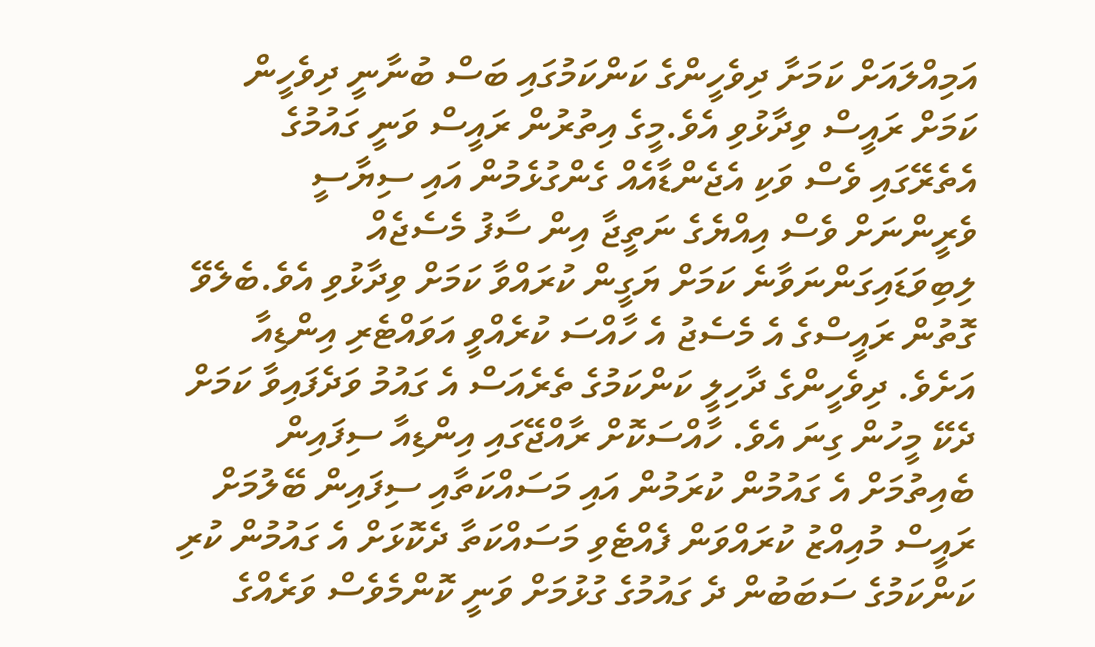އަމިއްލައަށް ކަމަށާ ދިވެހީންގެ ކަންކަމުގައި ބަސް ބުނާނީ ދިވެހީން ކަމަށް ރައީސް ވިދާޅުވި އެވެ.މީގެ އިތުރުން ރައީސް ވަނީ ގައުމުގެ އެތެރޭގައި ވެސް ވަކި އެޖެންޑާއެއް ގެންގުޅެމުން އައި ސިޔާސީ ވެރީންނަށް ވެސް އިއްޔެގެ ނަތީޖާ އިން ސާފު މެސެޖެއް ލިބިވަޑައިގަންނަވާނެ ކަމަށް ޔަގީން ކުރައްވާ ކަމަށް ވިދާޅުވި އެވެ.ބެލެވޭ ގޮތުން ރައީސްގެ އެ މެސެޖު އެ ހާއްސަ ކުރެއްވީ އަވައްޓެރި އިންޑިއާ އަށެވެ. ދިވެހީންގެ ދާހިލީ ކަންކަމުގެ ތެރެއަސް އެ ގައުމު ވަދެފައިވާ ކަމަށް ދެކޭ މީހުން ގިނަ އެވެ. ހާއްސަކޮށް ރާއްޖޭގައި އިންޑިއާ ސިފައިން ބެއިތުމަށް އެ ގައުމުން ކުރަމުން އައި މަސައްކަތާއި ސިފައިން ބޭލުމަށް ރައީސް މުއިއްޒު ކުރައްވަން ފެއްޓެވި މަސައްކަތާ ދެކޮޅަށް އެ ގައުމުން ކުރި ކަންކަމުގެ ސަބަބުން ދެ ގައުމުގެ ގުޅުމަށް ވަނީ ކޮންމެވެސް ވަރެއްގެ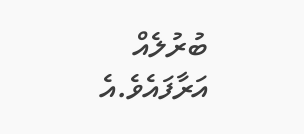ބުރުލެއް އަރާފައެވެ.އެ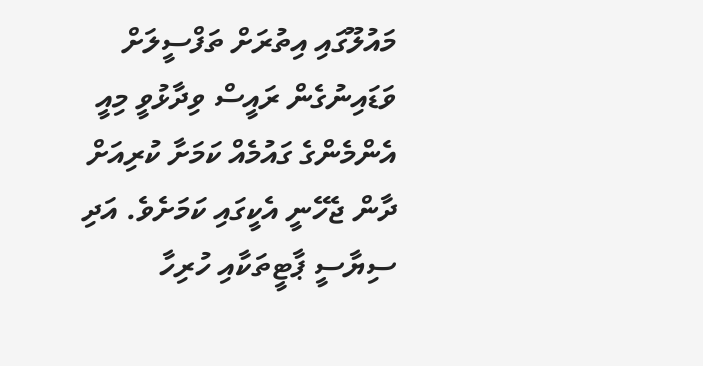މައުލޫގައި އިތުރަށް ތަފްސީލަށް ވަޑައިނުގެން ރައީސް ވިދާޅުވީ މިއީ އެންމެންގެ ގައުމެއް ކަމަށާ ކުރިއަށް ދާން ޖެހޭނީ އެކީގައި ކަމަށެވެ. އަދި ސިޔާސީ ޕާޓީތަކާއި ހުރިހާ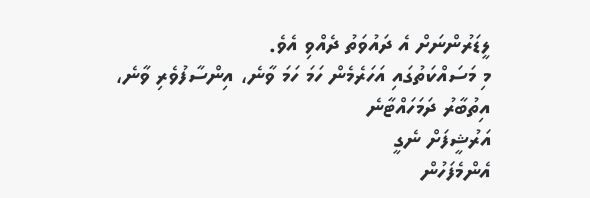ލީޑަރުންނަށް އެ ދައުވަތު ދެއްވި އެވެ.
މި މަސައްކަތުގައި އަހަރެމެން ހަމަ ހަމަ ވާނެ، އިންސާފުވެރި ވާނެ، އިތުބާރު ދަމަހައްޓާނެ
އަރުޝީފަށް ނެގީ
އެންމެފަހުން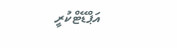އަޕްޑޭޓްކުރީ